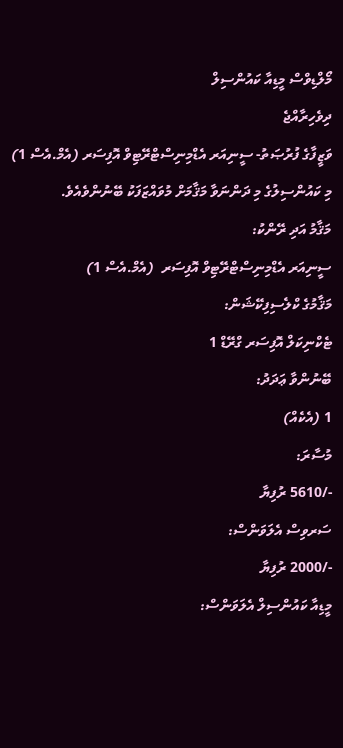މޯލްޑިވްސް މީޑިއާ ކައުންސިލް
ދިވެހިރާއްޖެ
ވަޒީފާގެ ފުރުޞަތު- ސީނިއަރ އެޑްމިނިސްޓްރޭޓިވް އޮފިސަރ (އެމް.އެސް 1)
މި ކައުންސިލުގެ މި ދަންނަވާ މަޤާމަށް މުވައްޒަފަކު ބޭނުންވެއެވެ.
މަޤާމު އަދި ރޭންކު:
ސީނިއަރ އެޑްމިނިސްޓްރޭޓިވް އޮފިސަރ  (އެމް.އެސް 1)
މަޤާމުގެ ކްލެސިފިކޭޝަން:
ޓެކްނިކަލް އޮފިސަރ ގްރޭޑް 1
ބޭނުންވާ ޢަދަދު:
1 (އެކެއް)
މުސާރަ:
-/5610 ރުފިޔާ
ސަރވިސް އެލަވަންސް:
-/2000 ރުފިޔާ
މީޑިއާ ކައުންސިލް އެލަވަންސް: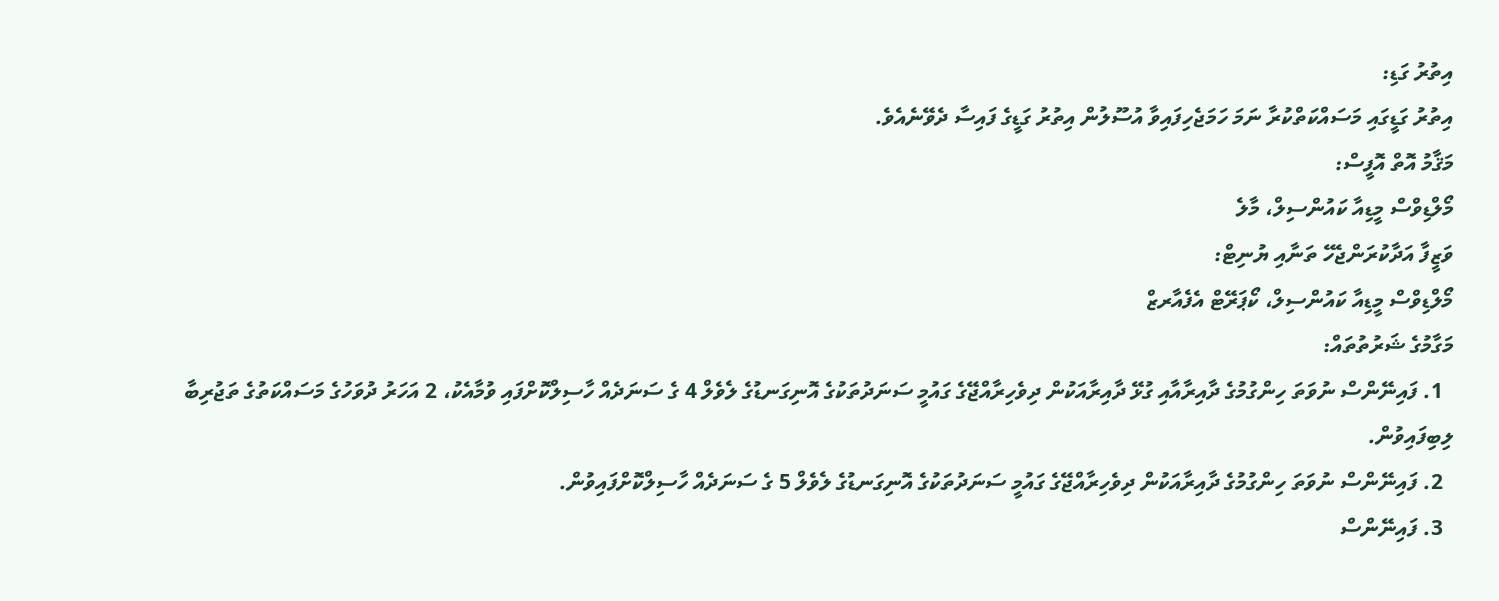އިތުރު ގަޑި:
އިތުރު ގަޑީގައި މަސައްކަތްކުރާ ނަމަ ހަމަޖެހިފައިވާ އުސޫލުން އިތުރު ގަޑީގެ ފައިސާ ދެވޭނެއެވެ.
މަޤާމު އޮތް އޮފީސް:
މޯލްޑިވްސް މީޑިއާ ކައުންސިލް، މާލެ
ވަޒީފާ އަދާކުރަންޖެހޭ ތަނާއި ޔުނިޓް:
މޯލްޑިވްސް މީޑިއާ ކައުންސިލް، ކޯޕަރޭޓް އެފެއާރޒް
މަގާމުގެ ޝަރުތުތައް:
  1. ފައިނޭންސް ނުވަތަ ހިންގުމުގެ ދާއިރާއާއި ގުޅޭ ދާއިރާއަކުން ދިވެހިރާއްޖޭގެ ގައުމީ ސަނަދުތަކުގެ އޮނިގަނޑުގެ ލެވެލް 4 ގެ ސަނަދެއް ހާސިލްކޮށްފައި ވުމާއެކު، 2 އަހަރު ދުވަހުގެ މަސައްކަތުގެ ތަޖުރިބާ ލިބިފައިވުން.
  2. ފައިނޭންސް ނުވަތަ ހިންގުމުގެ ދާއިރާއަކުން ދިވެހިރާއްޖޭގެ ގައުމީ ސަނަދުތަކުގެ އޮނިގަނޑުގެ ލެވެލް 5 ގެ ސަނަދެއް ހާސިލްކޮށްފައިވުން.
  3. ފައިނޭންސް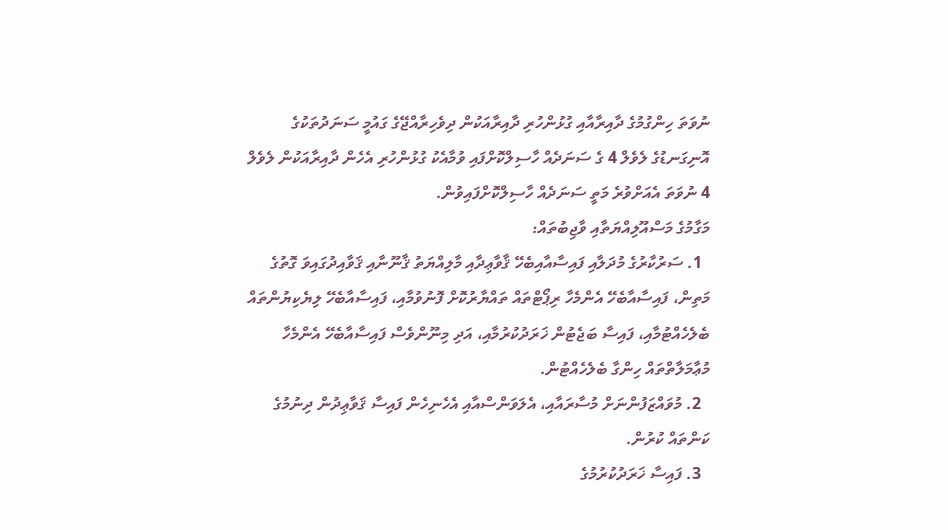ނުވަތަ ހިންގުމުގެ ދާއިރާއާއި ގުޅުންހުރި ދާއިރާއަކުން ދިވެހިރާއްޖޭގެ ގައުމީ ސަނަދުތަކުގެ އޮނިގަނޑުގެ ލެވެލް 4 ގެ ސަނަދެއް ހާސިލްކޮށްފައި ވުމާއެކު ގުޅުންހުރި އެހެން ދާއިރާއަކުން ލެވެލް 4 ނުވަތަ އެއަށްވުރެ މަތީ ސަނަދެއް ހާސިލްކޮށްފައިވުން.
މަގާމުގެ މަސްއޫލިއްޔަތާއި ވާޖިބުތައް:
  1. ސަރުކާރުގެ މުދަލާއި ފައިސާއާއިބެހޭ ޤާވާޢިދާއި މާލިއްޔަތު ޤާނޫނާއި ޤަވާއިދުގައިވަ ގޮތުގެ މަތިން، ފައިސާއާބެހޭ އެންމެހާ ރިޕޯޓްތައް ތައްޔާރުކޮށް ފޮނުވުމާއި، ފައިސާއާބެހޭ ލިޔެކިޔުންތައް ބެލެހެއްޓުމާއި، ފައިސާ ބަޖެޓުން ޚަރަދުކުރުމާއި، އަދި މިނޫންވެސް ފައިސާއާބެހޭ އެންމެހާ މުޢާމަލާތްތައް ހިންގާ ބެލެހެއްޓުން.
  2. މުވައްޒަފުންނަށް މުސާރައާއި، އެލަވަންސްއާއި އެހެނިހެން ފައިސާ ޤަވާޢިދުން ދިނުމުގެ ކަންތައް ކުރުން.
  3. ފައިސާ ޚަރަދުކުރުމުގެ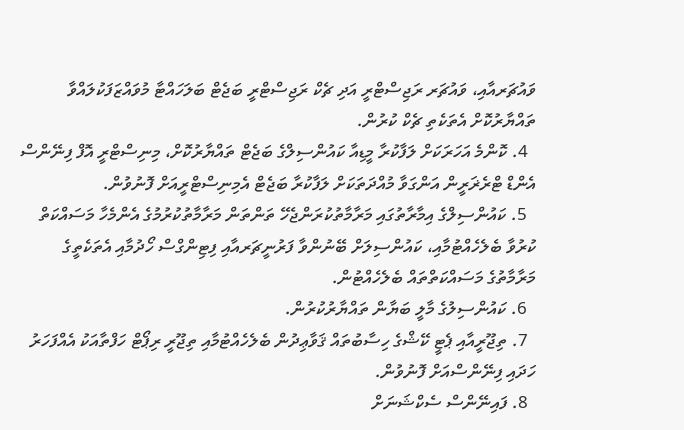ވައުޗަރއާއި، ވައުޗަރ ރަޖިސްޓްރީ އަދި ޗެކް ރަޖިސްޓްރީ ބަޖެޓް ބަލަހައްޓާ މުވައްޒަފަކުލައްވާ ތައްޔާރުކޮށް އެތަކެތި ޗެކް ކުރުން.
  4. ކޮންމެ އަހަރަކަށް ލަފާކުރާ މީޑިއާ ކައުންސިލްގެ ބަޖެޓް ތައްޔާރުކޮށް، މިނިސްޓްރީ އޮފް ފިނޭންސް އެންޑް ޓްރެޜަރީން އަންގަވާ މުއްދަތަކަށް ލަފާކުރާ ބަޖެޓް އެމިނިސްޓްރީއަށް ފޮނުވުން.
  5. ކައުންސިލްގެ އިމާރާތުގައި މަރާމާތުކުރަންޖެހޭ ތަންތަން މަރާމާތުކުރުމުގެ އެންމެހާ މަސައްކަތް ކުރުވާ ބެލެހެއްޓުމާއި، ކައުންސިލަށް ބޭނުންވާ ފަރުނީޗަރއާއި ފިޓިންގްސް ހޯދުމާއި އެތަކެތީގެ މަރާމާތުގެ މަސައްކަތްތައް ބެލެހެއްޓުން.
  6. ކައުންސިލުގެ މާލީ ބަޔާން ތައްޔާރުކުރުން.
  7. ތިޖޫރީއާއި ޕެޓީ ކޭޝްގެ ހިސާބުތައް ޤަވާޢިދުން ބެލެހެއްޓުމާއި ތިޖޫރީ ރިޕޯޓް ހަފްތާއަކު އެއްފަހަރު ހަދައި ފިނޭންސްއަށް ފޮނުވުން.
  8. ފައިނޭންސް ސެކްޝަނަށް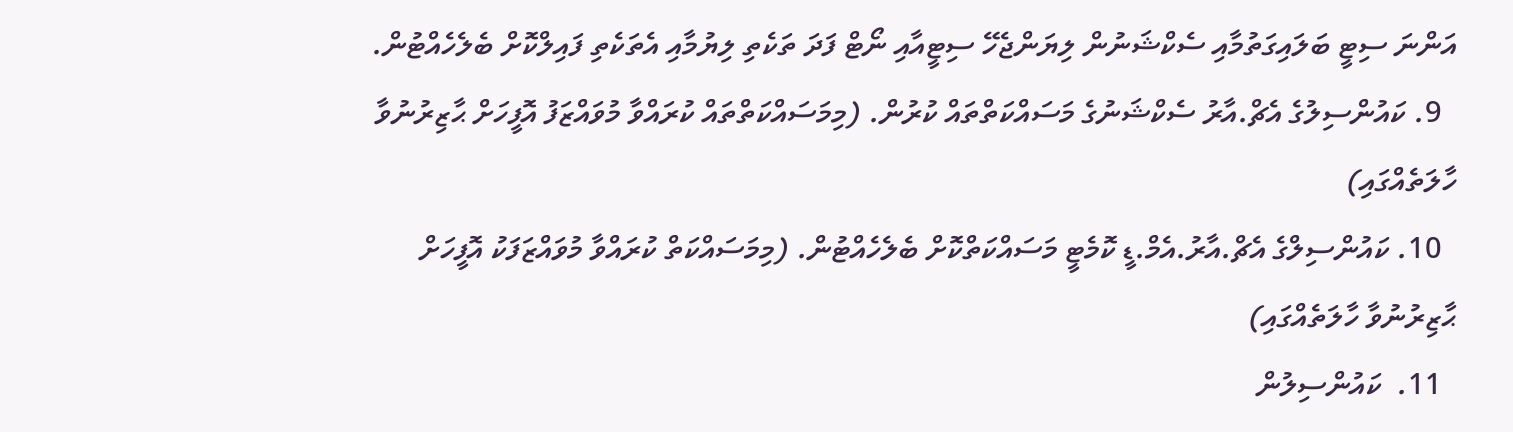އަންނަ ސިޓީ ބަލައިގަތުމާއި ސެކްޝަނުން ލިޔަންޖެހޭ ސިޓީއާއި ނޯޓް ފަދަ ތަކެތި ލިޔުމާއި އެތަކެތި ފައިލްކޮށް ބެލެހެއްޓުން.
  9. ކައުންސިލުގެ އެޗް.އާރު ސެކްޝަނުގެ މަސައްކަތްތައް ކުރުން. (މިމަސައްކަތްތައް ކުރައްވާ މުވައްޒަފު އޮފީހަށް ޙާޒިރުނުވާ ހާލަތެއްގައި)
  10. ކައުންސިލްގެ އެޗް.އާރު.އެމް.ޑީ ކޮމެޓީ މަސައްކަތްކޮށް ބެލެހެއްޓުން. (މިމަސައްކަތް ކުރައްވާ މުވައްޒަފަކު އޮފީހަށް ޙާޒިރުނުވާ ހާލަތެއްގައި)
  11.  ކައުންސިލުން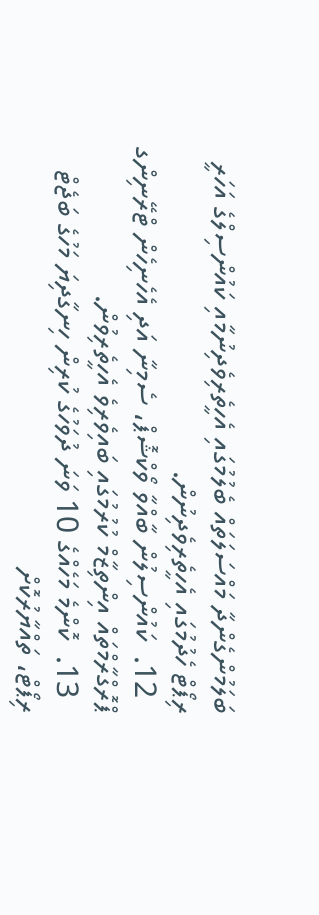ބަލަމުންގެންދާ މައްސަލަތައް ބެލުމުގައި އެހީތެރިވެދިނުމާއި ކައުންސިލްގެ އަހަރީ ރިޕޯޓް ހެދުމުގައި އެހީތެރިވެދިނުން.
  12.  ކައުންސިލުން ބާއްވާ ވޯކްޝޮޕް، ސެމިނާ އަދި އެހެނިހެން ޓްރޭނިންގ ޕްރޮގްރާމްތައް އިންތިޒާމް ކުރުމުގައި ބައިވެރިވެ އެހީތެރިވުން.
  13.  ކޮންމެ މަހެއްގެ 10 ވަނަ ދުވަހުގެ ކުރިން ހިނގާދިޔަ މަހުގެ ބަޖެޓް ރިޕޯޓް، ތައްޔާރުކޮށް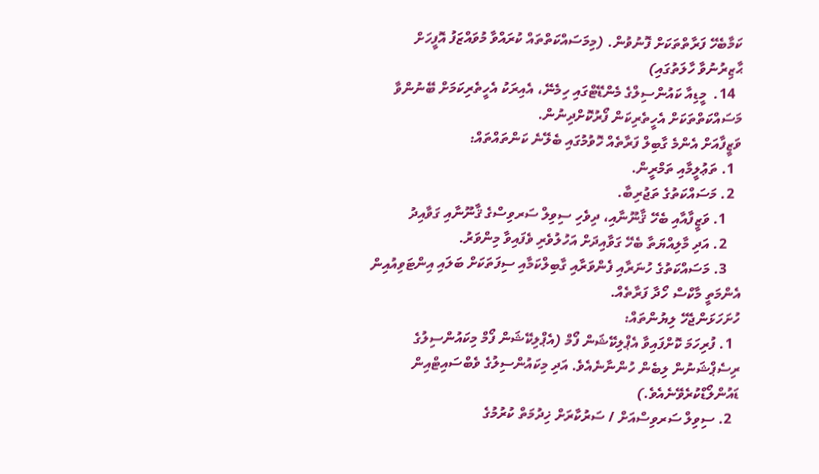ކަމާބެހޭ ފަރާތްތަކަށް ފޮނުވުން. (މިމަސައްކަތްތައް ކުރައްވާ މުވައްޒަފު އޮފީހަށް ޙާޒިރުނުވާ ހާލަތުގައި)
  14.  މީޑިއާ ކައުންސިލްގެ މެންޑޭޓްގައި ހިމެނޭ، އެއިރަކު އެހީތެރިކަމަށް ބޭނުންވާ މަސައްކަތްތަކަށް އެހީތެރިކަން ފޯރުކޮށްދިނުން.
ވަޒީފާއަށް އެންމެ ގާބިލް ފަރާތެއް ހޮވުމުގައި ބެލޭނެ ކަންތައްތައް:
  1. ތަޢުލީމާއި ތަމްރީން.
  2. މަސައްކަތުގެ ތަޖުރިބާ.
    1. ވަޒީފާއާއި ބެހޭ ޤާނޫނާއި، ދިވެހި ސިވިލް ސަރވިސްގެ ޤާނޫނާއި ގަވާއިދު
    2. އަދި މާލިއްޔަތާ ބެހޭ ގަވާއިދަށް އަހުލުވެރި ވެފައިވާ މިންވަރު.
    3. މަސައްކަތުގެ ހުނަރާއި ފެންވަރާއި ގާބިލްކަމާއި ސިފަތަކަށް ބަލައި އިންޓަވިއުއިން އެންމަތީ މާކްސް ހޯދާ ފަރާތެއް.
ހުށަހަޅަންޖެހޭ ލިޔުންތައް:
  1. ފުރިހަމަ ކޮށްފައިވާ އެޕްލިކޭޝަން ފޯމް (އެޕްލިކޭޝަން ފޯމް މިކައުންސިލުގެ ރިސެޕްޝަނުން ލިބެން ހުންނާނެއެވެ. އަދި މިކައުންސިލުގެ ވެބްސައިޓްއިން ޑައުންލޯޑްކުރެވޭނެއެވެ.)
  2. ސިވިލް ސަރވިސްއަށް / ސަރުކާރަށް ޚިދުމަތް ކުރުމުގެ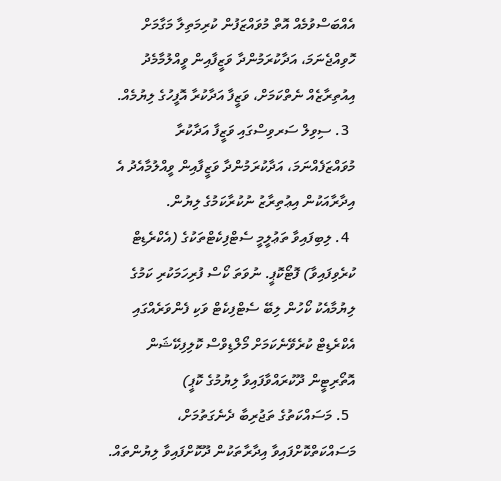އެއްބަސްވުމެއް އޮތް މުވައްޒަފުން ކުރިމަތިލާ މަގާމަށް ހޮވިއްޖެނަމަ، އަދާކުރަމުންދާ ވަޒީފާއިން ވީއްލުމާމެދު އިއުތިރާޒެއް ނެތްކަމަށް، ވަޒީފާ އަދާކުރާ އޮފީހުގެ ލިޔުމެއް.
  3. ސިވިލް ސަރވިސްގައި ވަޒީފާ އަދާކުރާ މުވައްޒަފެއްނަމަ، އަދާކުރަމުންދާ ވަޒީފާއިން ވީއްލުމާއެދު އެ އިދާރާއަކުން އިޢުތިރާޒު ނުކުރާކަމުގެ ލިޔުން.
  4. ލިބިފައިވާ ތަޢުލީމީ ސެޓްފިކެޓްތަކުގެ (އެކްރެޑިޓް ކުރެވިފައިވާ) ފޮޓޯކޮޕީ. ނުވަތަ ކޯސް ފުރިހަމަކުރި ކަމުގެ ލިޔުމާއެކު ކޯހުން ލިބޭ ސެޓްފިކެޓް ވަކި ފެންވަރެއްގައި އެކްރެޑިޓް ކުރެވޭނެކަމަށް މޯލްޑިވްސް ކޮލިފިކޭޝަން އޮތޯރިޓީން ދޫކުރައްވާފައިވާ ލިޔުމުގެ ކޮޕީ)
  5. މަސައްކަތުގެ ތަޖުރިބާ ދެނެގަތުމަށް، މަސައްކަތްކޮށްފައިވާ އިދާރާތަކުން ދޫކޮށްފައިވާ ލިޔުންތައް.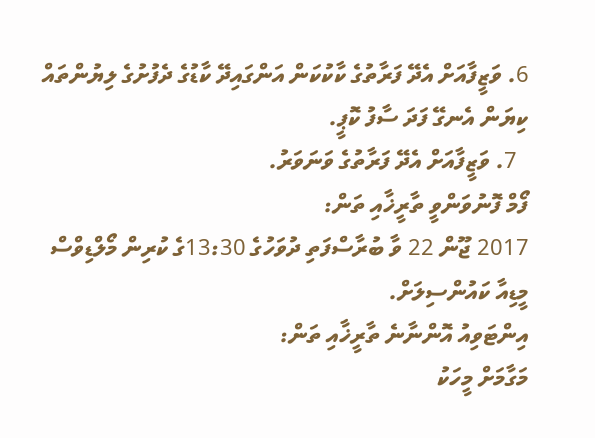6. ވަޒީފާއަށް އެދޭ ފަރާތުގެ ކާކުކަން އަންގައިދޭ ކާޑުގެ ދެފުށުގެ ލިޔުންތައް ކިޔަން އެނގޭ ފަދަ ސާފު ކޮޕީ.
  7. ވަޒީފާއަށް އެދޭ ފަރާތުގެ ވަނަވަރު.
ފޯމް ފޮނުވަންވީ ތާރީޚާއި ތަން:
2017 ޖޫން 22 ވާ ބުރާސްފަތި ދުވަހުގެ 13:30ގެ ކުރިން މޯލްޑިވްސް މީޑިއާ ކައުންސިލަށް.
އިންޓަވިއު އޮންނާނެ ތާރީޚާއި ތަން:
މަގާމަށް މީހަކު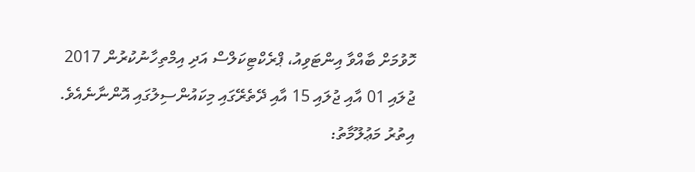ހޮވުމަށް ބާއްވާ އިންޓަވިއު، ޕްރެކްޓިކަލްސް އަދި އިމްތިހާނުކުރުން 2017 ޖުލައި 01 އާއި ޖުލައި 15 އާއި ދޭތެރޭގައި މިކައުންސިލުގައި އޮންނާނެއެވެ.
އިތުރު މަޢުލޫމާތު: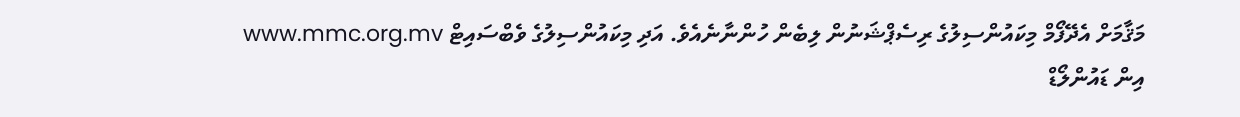މަޤާމަށް އެދޭފޯމް މިކައުންސިލުގެ ރިސެޕްޝަނުން ލިބެން ހުންނާނެއެވެ. އަދި މިކައުންސިލުގެ ވެބްސައިޓް www.mmc.org.mv އިން ޑައުންލޯޑް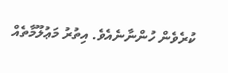ކުރެވެން ހުންނާނެއެވެ. އިތުރު މަޢުލޫމާތެއް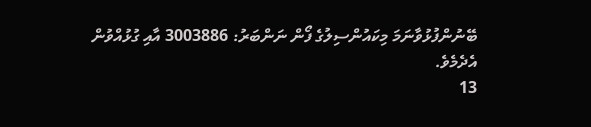ބޭނުންފުޅުވާނަމަ މިކައުންސިލުގެ ފޯން ނަންބަރު: 3003886 އާއި ގުޅުއްވުން އެދެމެވެ.
13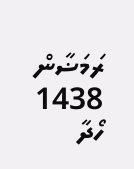ރަމަޟާން 1438
ހޯދާ